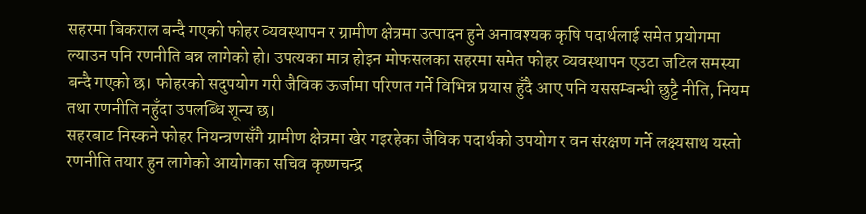सहरमा बिकराल बन्दै गएको फोहर व्यवस्थापन र ग्रामीण क्षेत्रमा उत्पादन हुने अनावश्यक कृषि पदार्थलाई समेत प्रयोगमा ल्याउन पनि रणनीति बन्न लागेको हो। उपत्यका मात्र होइन मोफसलका सहरमा समेत फोहर व्यवस्थापन एउटा जटिल समस्या बन्दै गएको छ। फोहरको सदुपयोग गरी जैविक ऊर्जामा परिणत गर्ने विभिन्न प्रयास हुँदै आए पनि यससम्बन्धी छुट्टै नीति, नियम तथा रणनीति नहुँदा उपलब्धि शून्य छ।
सहरबाट निस्कने फोहर नियन्त्रणसँगै ग्रामीण क्षेत्रमा खेर गइरहेका जैविक पदार्थको उपयोग र वन संरक्षण गर्ने लक्ष्यसाथ यस्तो रणनीति तयार हुन लागेको आयोगका सचिव कृष्णचन्द्र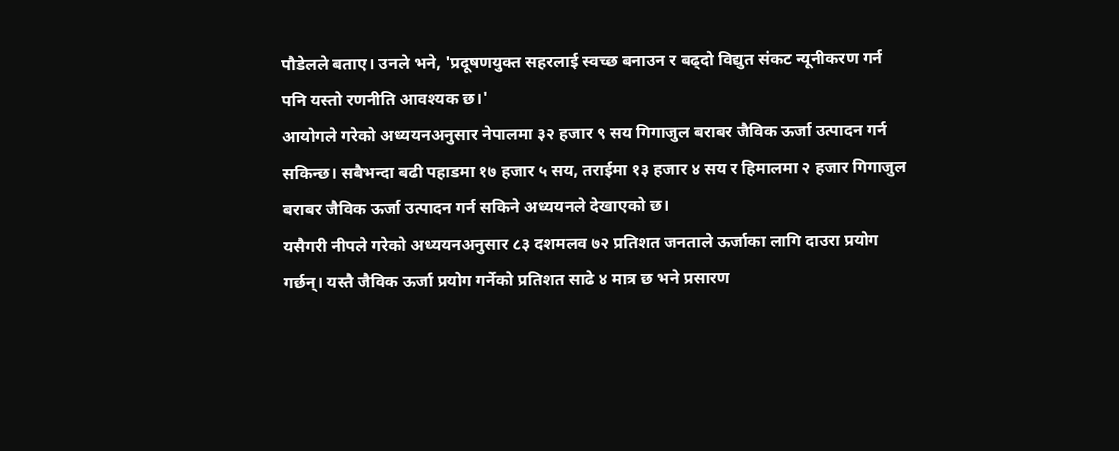पौडेलले बताए। उनले भने, 'प्रदूषणयुक्त सहरलाई स्वच्छ बनाउन र बढ्दो विद्युत संकट न्यूनीकरण गर्न पनि यस्तो रणनीति आवश्यक छ।'
आयोगले गरेको अध्ययनअनुसार नेपालमा ३२ हजार ९ सय गिगाजुल बराबर जैविक ऊर्जा उत्पादन गर्न सकिन्छ। सबैभन्दा बढी पहाडमा १७ हजार ५ सय, तराईमा १३ हजार ४ सय र हिमालमा २ हजार गिगाजुल बराबर जैविक ऊर्जा उत्पादन गर्न सकिने अध्ययनले देखाएको छ।
यसैगरी नीपले गरेको अध्ययनअनुसार ८३ दशमलव ७२ प्रतिशत जनताले ऊर्जाका लागि दाउरा प्रयोग गर्छन्। यस्तै जैविक ऊर्जा प्रयोग गर्नेको प्रतिशत साढे ४ मात्र छ भने प्रसारण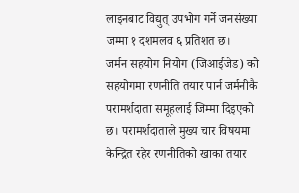लाइनबाट विद्युत् उपभोग गर्ने जनसंख्या जम्मा १ दशमलव ६ प्रतिशत छ।
जर्मन सहयोग नियोग (जिआईजेड) को सहयोगमा रणनीति तयार पार्न जर्मनीकै परामर्शदाता समूहलाई जिम्मा दिइएको छ। परामर्शदाताले मुख्य चार विषयमा केन्द्रित रहेर रणनीतिको खाका तयार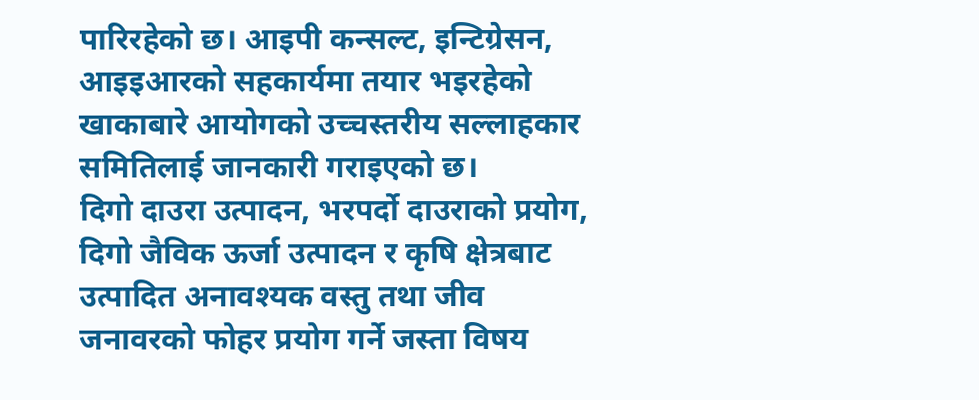पारिरहेको छ। आइपी कन्सल्ट, इन्टिग्रेसन, आइइआरको सहकार्यमा तयार भइरहेको खाकाबारे आयोगको उच्चस्तरीय सल्लाहकार समितिलाई जानकारी गराइएको छ।
दिगो दाउरा उत्पादन, भरपर्दो दाउराको प्रयोग, दिगो जैविक ऊर्जा उत्पादन र कृषि क्षेत्रबाट उत्पादित अनावश्यक वस्तु तथा जीव जनावरको फोहर प्रयोग गर्ने जस्ता विषय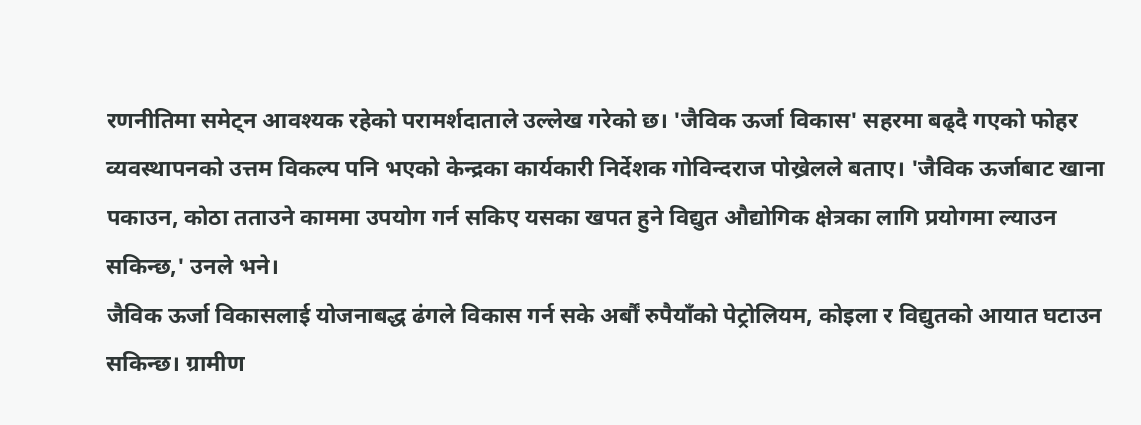रणनीतिमा समेट्न आवश्यक रहेको परामर्शदाताले उल्लेख गरेको छ। 'जैविक ऊर्जा विकास' सहरमा बढ्दै गएको फोहर व्यवस्थापनको उत्तम विकल्प पनि भएको केन्द्रका कार्यकारी निर्देशक गोविन्दराज पोख्रेलले बताए। 'जैविक ऊर्जाबाट खाना पकाउन, कोठा तताउने काममा उपयोग गर्न सकिए यसका खपत हुने विद्युत औद्योगिक क्षेत्रका लागि प्रयोगमा ल्याउन सकिन्छ,' उनले भने।
जैविक ऊर्जा विकासलाई योजनाबद्ध ढंगले विकास गर्न सके अर्बौं रुपैयाँको पेट्रोलियम, कोइला र विद्युतको आयात घटाउन सकिन्छ। ग्रामीण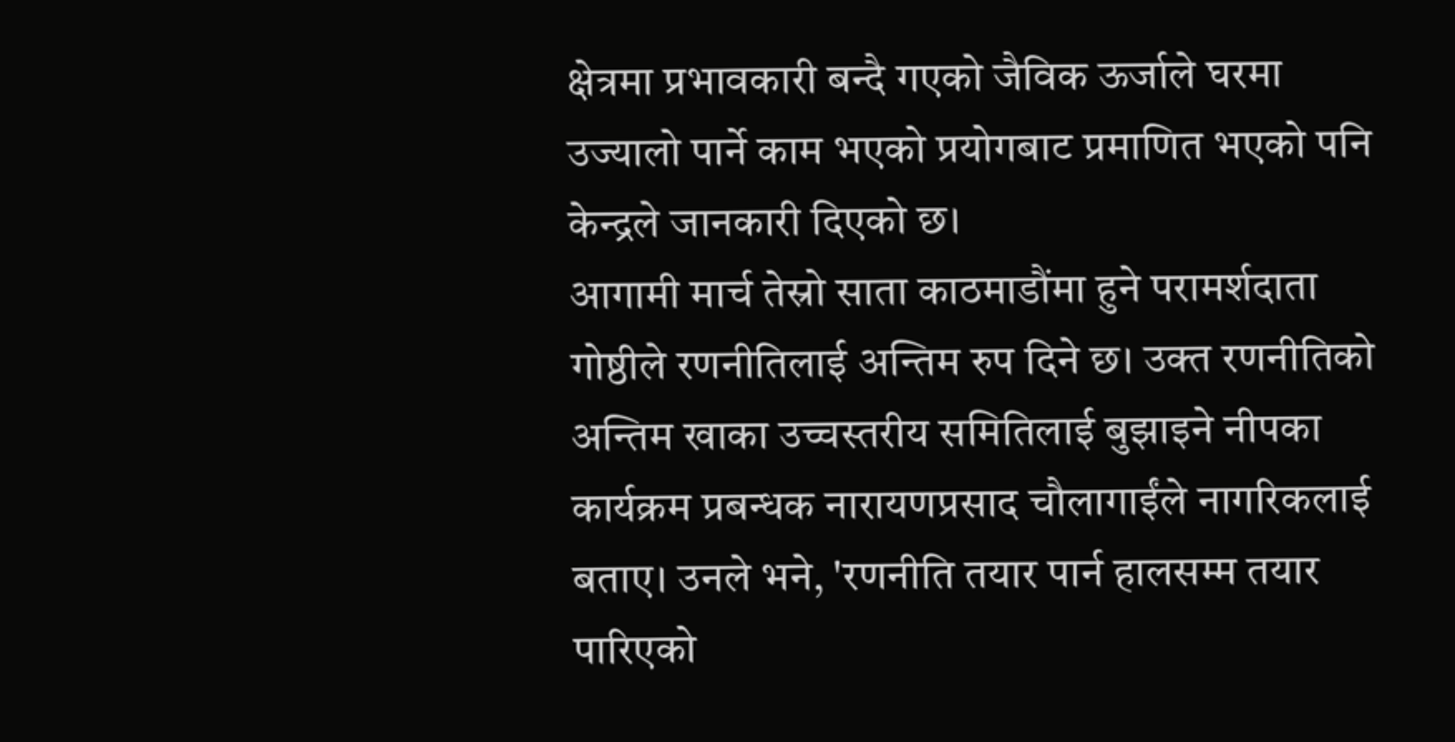क्षेत्रमा प्रभावकारी बन्दै गएको जैविक ऊर्जाले घरमा उज्यालो पार्ने काम भएको प्रयोगबाट प्रमाणित भएको पनि केन्द्रले जानकारी दिएको छ।
आगामी मार्च तेस्रो साता काठमाडौंमा हुने परामर्शदाता गोष्ठीले रणनीतिलाई अन्तिम रुप दिने छ। उक्त रणनीतिको अन्तिम खाका उच्चस्तरीय समितिलाई बुझाइने नीपका कार्यक्रम प्रबन्धक नारायणप्रसाद चौलागाईंले नागरिकलाई बताए। उनले भने, 'रणनीति तयार पार्न हालसम्म तयार पारिएको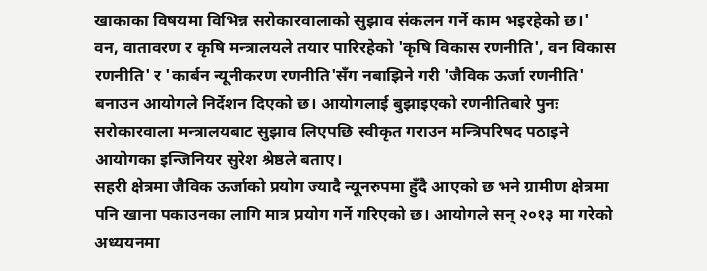खाकाका विषयमा विभिन्न सरोकारवालाको सुझाव संकलन गर्ने काम भइरहेको छ।'
वन, वातावरण र कृषि मन्त्रालयले तयार पारिरहेको 'कृषि विकास रणनीति', वन विकास रणनीति' र 'कार्बन न्यूनीकरण रणनीति'सँग नबाझिने गरी 'जैविक ऊर्जा रणनीति' बनाउन आयोगले निर्देशन दिएको छ। आयोगलाई बुझाइएको रणनीतिबारे पुनः सरोकारवाला मन्त्रालयबाट सुझाव लिएपछि स्वीकृत गराउन मन्त्रिपरिषद पठाइने आयोगका इन्जिनियर सुरेश श्रेष्ठले बताए।
सहरी क्षेत्रमा जैविक ऊर्जाको प्रयोग ज्यादै न्यूनरुपमा हुँदै आएको छ भने ग्रामीण क्षेत्रमा पनि खाना पकाउनका लागि मात्र प्रयोग गर्ने गरिएको छ। आयोगले सन् २०१३ मा गरेको अध्ययनमा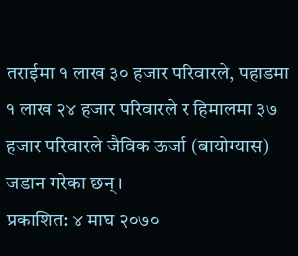तराईमा १ लाख ३० हजार परिवारले, पहाडमा १ लाख २४ हजार परिवारले र हिमालमा ३७ हजार परिवारले जैविक ऊर्जा (बायोग्यास) जडान गरेका छन्।
प्रकाशित: ४ माघ २०७०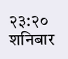२३:२० शनिबार